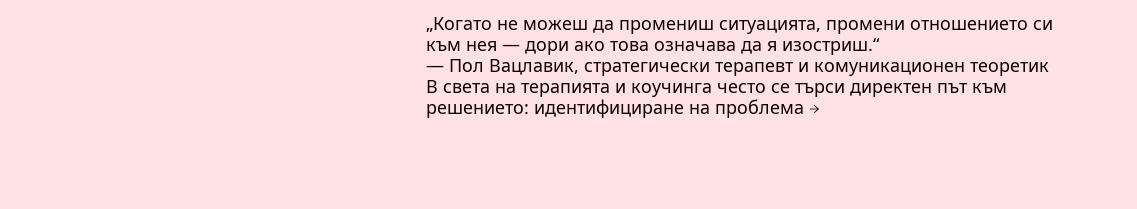„Когато не можеш да промениш ситуацията, промени отношението си към нея — дори ако това означава да я изостриш.“
— Пол Вацлавик, стратегически терапевт и комуникационен теоретик
В света на терапията и коучинга често се търси директен път към решението: идентифициране на проблема →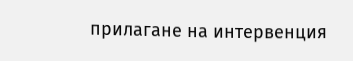прилагане на интервенция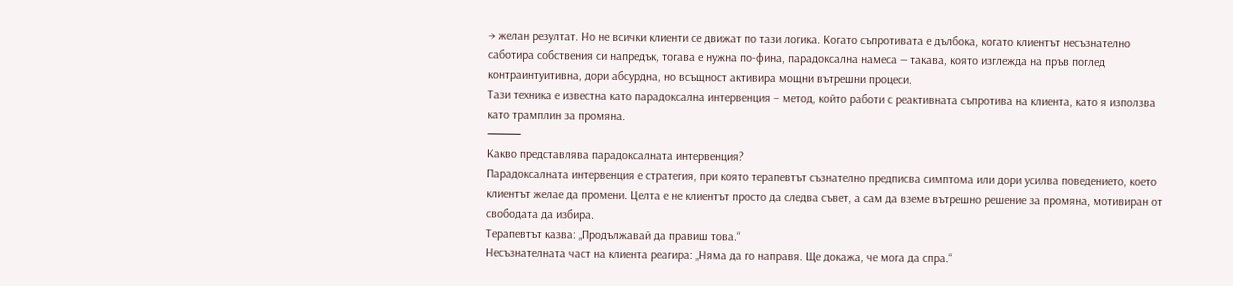→ желан резултат. Но не всички клиенти се движат по тази логика. Когато съпротивата е дълбока, когато клиентът несъзнателно саботира собствения си напредък, тогава е нужна по-фина, парадоксална намеса — такава, която изглежда на пръв поглед контраинтуитивна, дори абсурдна, но всъщност активира мощни вътрешни процеси.
Тази техника е известна като парадоксална интервенция – метод, който работи с реактивната съпротива на клиента, като я използва като трамплин за промяна.
⸻
Какво представлява парадоксалната интервенция?
Парадоксалната интервенция е стратегия, при която терапевтът съзнателно предписва симптома или дори усилва поведението, което клиентът желае да промени. Целта е не клиентът просто да следва съвет, а сам да вземе вътрешно решение за промяна, мотивиран от свободата да избира.
Терапевтът казва: „Продължавай да правиш това.“
Несъзнателната част на клиента реагира: „Няма да го направя. Ще докажа, че мога да спра.“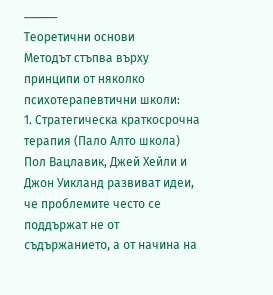⸻
Теоретични основи
Методът стъпва върху принципи от няколко психотерапевтични школи:
1. Стратегическа краткосрочна терапия (Пало Алто школа)
Пол Вацлавик, Джей Хейли и Джон Уикланд развиват идеи, че проблемите често се поддържат не от съдържанието, а от начина на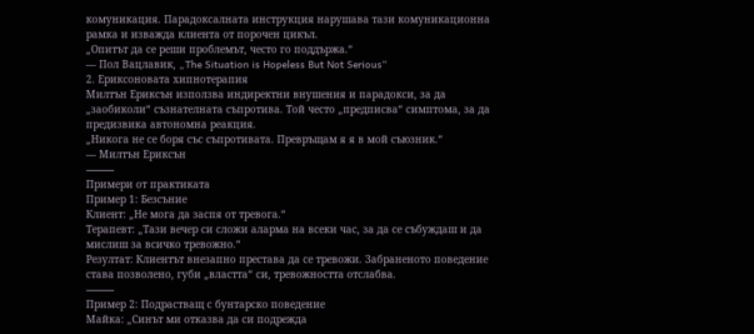комуникация. Парадоксалната инструкция нарушава тази комуникационна рамка и изважда клиента от порочен цикъл.
„Опитът да се реши проблемът, често го поддържа.“
— Пол Вацлавик, „The Situation is Hopeless But Not Serious“
2. Ериксоновата хипнотерапия
Милтън Ериксън използва индиректни внушения и парадокси, за да „заобиколи“ съзнателната съпротива. Той често „предписва“ симптома, за да предизвика автономна реакция.
„Никога не се боря със съпротивата. Превръщам я я в мой съюзник.“
— Милтън Ериксън
⸻
Примери от практиката
Пример 1: Безсъние
Клиент: „Не мога да заспя от тревога.“
Терапевт: „Тази вечер си сложи аларма на всеки час, за да се събуждаш и да мислиш за всичко тревожно.“
Резултат: Клиентът внезапно престава да се тревожи. Забраненото поведение става позволено, губи „властта“ си, тревожността отслабва.
⸻
Пример 2: Подрастващ с бунтарско поведение
Майка: „Синът ми отказва да си подрежда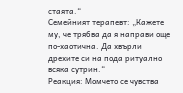стаята.“
Семейният терапевт: „Кажете му, че трябва да я направи още по-хаотична. Да хвърли дрехите си на пода ритуално всяка сутрин.“
Реакция: Момчето се чувства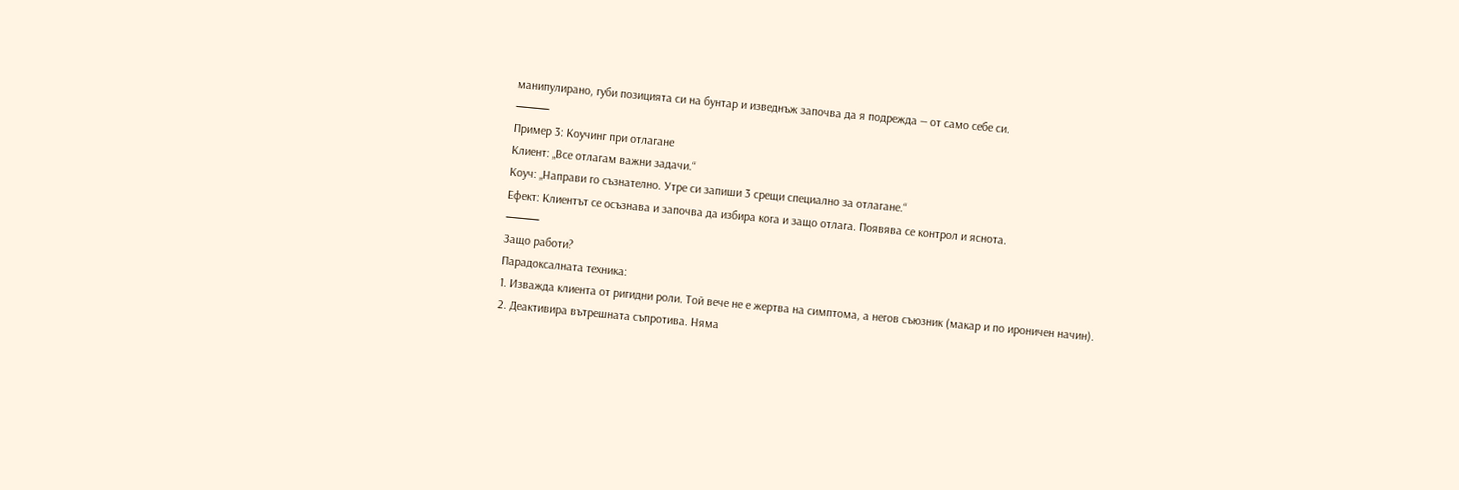манипулирано, губи позицията си на бунтар и изведнъж започва да я подрежда — от само себе си.
⸻
Пример 3: Коучинг при отлагане
Клиент: „Все отлагам важни задачи.“
Коуч: „Направи го съзнателно. Утре си запиши 3 срещи специално за отлагане.“
Ефект: Клиентът се осъзнава и започва да избира кога и защо отлага. Появява се контрол и яснота.
⸻
Защо работи?
Парадоксалната техника:
1. Изважда клиента от ригидни роли. Той вече не е жертва на симптома, а негов съюзник (макар и по ироничен начин).
2. Деактивира вътрешната съпротива. Няма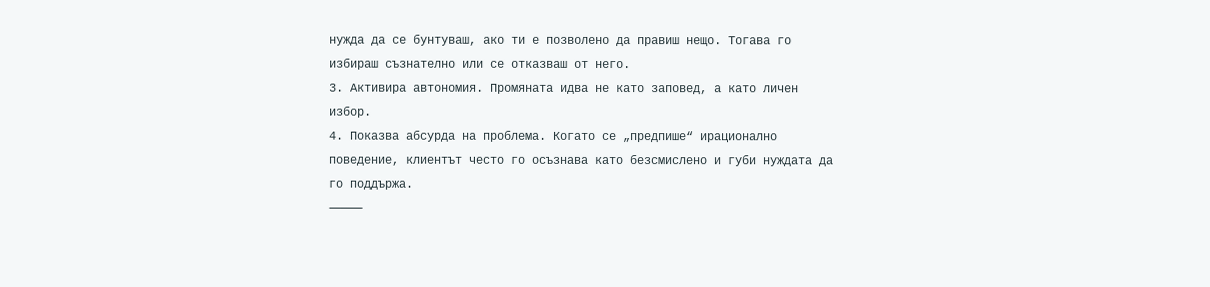нужда да се бунтуваш, ако ти е позволено да правиш нещо. Тогава го избираш съзнателно или се отказваш от него.
3. Активира автономия. Промяната идва не като заповед, а като личен избор.
4. Показва абсурда на проблема. Когато се „предпише“ ирационално поведение, клиентът често го осъзнава като безсмислено и губи нуждата да го поддържа.
⸻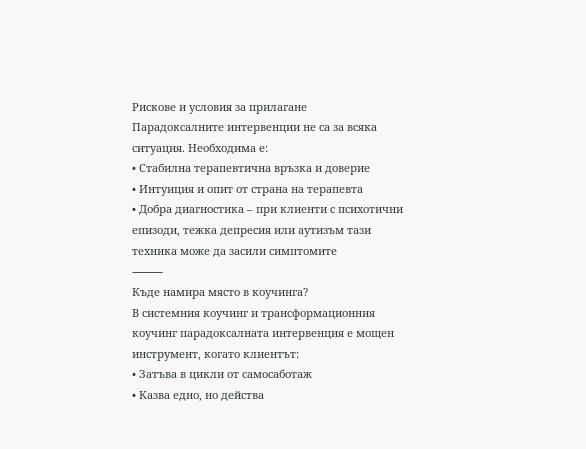Рискове и условия за прилагане
Парадоксалните интервенции не са за всяка ситуация. Необходима е:
• Стабилна терапевтична връзка и доверие
• Интуиция и опит от страна на терапевта
• Добра диагностика – при клиенти с психотични епизоди, тежка депресия или аутизъм тази техника може да засили симптомите
⸻
Къде намира място в коучинга?
В системния коучинг и трансформационния коучинг парадоксалната интервенция е мощен инструмент, когато клиентът:
• Затъва в цикли от самосаботаж
• Казва едно, но действа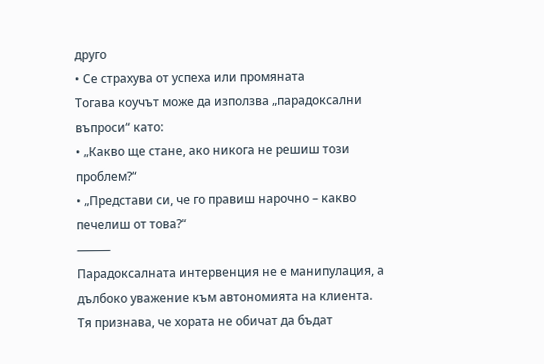друго
• Се страхува от успеха или промяната
Тогава коучът може да използва „парадоксални въпроси“ като:
• „Какво ще стане, ако никога не решиш този проблем?“
• „Представи си, че го правиш нарочно – какво печелиш от това?“
⸻
Парадоксалната интервенция не е манипулация, а дълбоко уважение към автономията на клиента. Тя признава, че хората не обичат да бъдат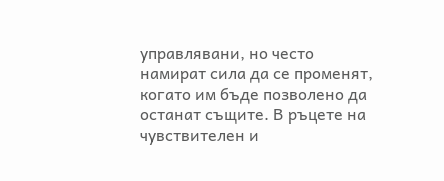управлявани, но често намират сила да се променят, когато им бъде позволено да останат същите. В ръцете на чувствителен и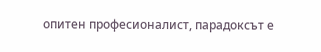опитен професионалист, парадоксът е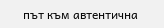път към автентична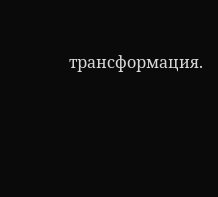трансформация.